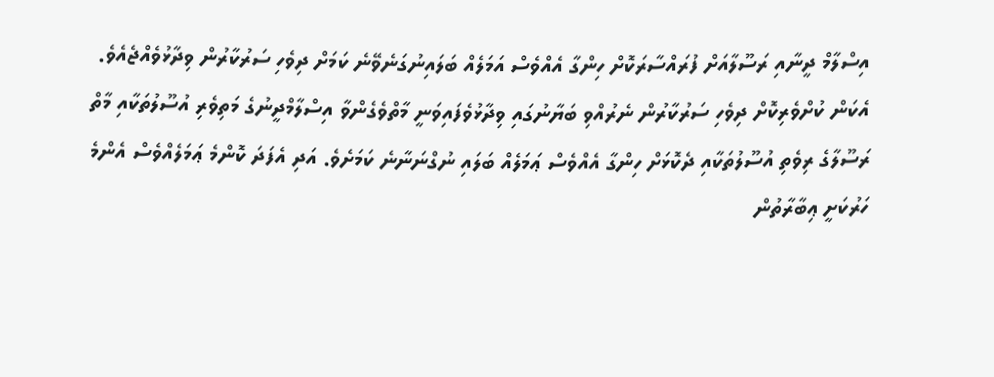އިސްލާމް ދީނާއި ރަސޫލާއަށް ފުރައްސާރަކޮށް ހިންގާ އެއްވެސް އަމަލެއް ބަލައިނުގަނެވޭނެ ކަމަށް ދިވެހި ސަރުކާރުން ވިދާޅުވެއްޖެއެވެ.
އެކަން ކުށްވެރިކޮށް ދިވެހި ސަރުކާރުން ނެރުއްވި ބަޔާނުގައި ވިދާޅުވެފައިވަނީ މާތްވެގެންވާ އިސްލާމްދީނުގެ މަތިވެރި އުސޫލުތަކާއި މާތް ރަސޫލާގެ ރިވެތި އުސޫލުތަކާއި ދެކޮޅަށް ހިންގާ އެއްވެސް ޢަމަލެއް ބަލައި ނުގްނަނާނެ ކަމަށެވެ. އަދި އެފަދަ ކޮންމެ ޢަމަލެއްވެސް އެންމެ ހަރުކަށީ ޢިބާރާތުން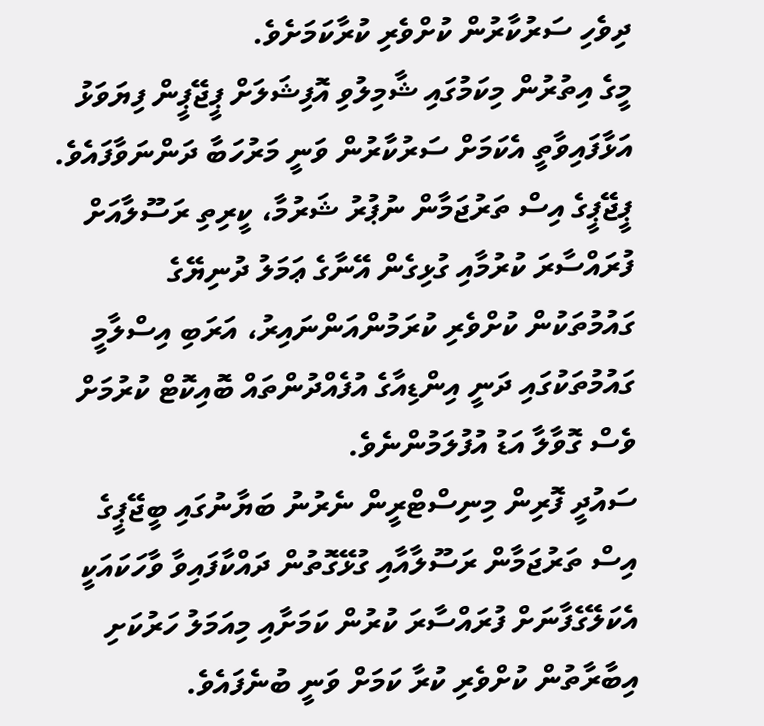ދިވެހި ސަރުކާރުން ކުށްވެރި ކުރާކަމަށެވެ.
މީގެ އިތުރުން މިކަމުގައި ޝާމިލުވި އޮފިޝަލަށް ޕީޖޭޕީން ފިޔަވަޅު އަޅާފައިވާތީ އެކަމަށް ސަރުކާރުން ވަނީ މަރުހަބާ ދަންނަވާފައެވެ.
ޕީޖޭޕީގެ އިސް ތަރުޖަމާން ނުޕުރު ޝަރުމާ، ކީރިތި ރަސޫލާއަށް ފުރައްސާރަ ކުރުމާއި ގުޅިގެން އޭނާގެ ޢަމަލު ދުނިޔޭގެ ގައުމުތަކުން ކުށްވެރި ކުރަމުންއަންނައިރު، އަރަބި އިސްލާމީ ގައުމުތަކުގައި ދަނީ އިންޑިއާގެ އުފެއްދުންތައް ބޮއިކޮޓް ކުރުމަށް ވެސް ގޮވާލާ އަޑު އުފުލަމުންނެވެ.
ސައުދީ ފޮރިން މިނިސްޓްރީން ނެރުނު ބަޔާނުގައި ބީޖޭޕީގެ އިސް ތަރުޖަމާން ރަސޫލާއާއި ގުޅޭގޮތުން ދައްކާފައިވާ ވާހަކައަކީ އެކަލޭގެފާނަށް ފުރައްސާރަ ކުރުން ކަމަށާއި މިއަމަލު ހަރުކަށި އިބާރާތުން ކުށްވެރި ކުރާ ކަމަށް ވަނީ ބުނެފައެވެ.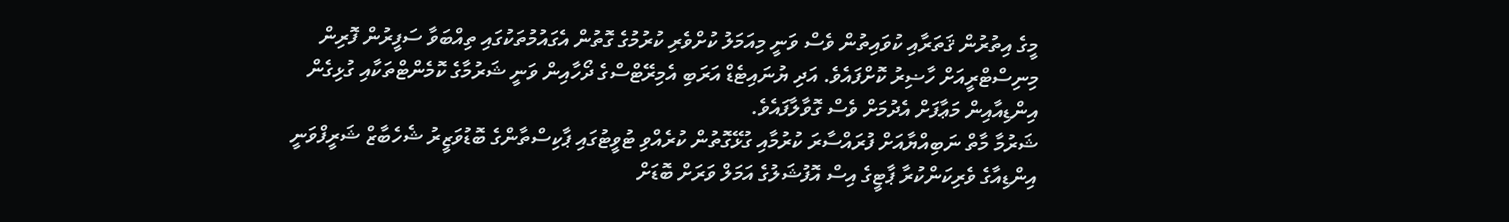މީގެ އިތުރުން ޤަތަރާއި ކުވައިތުން ވެސް ވަނީ މިއަމަލު ކުށްވެރި ކުރުމުގެ ގޮތުން އެގައުމުތަކުގައި ތިއްބަވާ ސަފީރުން ފޮރިން މިނިސްޓްރީއަށް ހާޟިރު ކޮށްފައެވެ. އަދި ޔުނައިޓެޑް އަރަބި އެމިރޭޓްސްގެ ދޯހާއިން ވަނީ ޝަރުމާގެ ކޮމެންޓްތަކާއި ގުޅިގެން އިންޑިއާއިން މަޢާފަށް އެދުމަށް ވެސް ގޮވާލާފައެވެ.
ޝަރުމާ މާތް ނަބިއްޔާއަށް ފުރައްސާރަ ކުރުމާއި ގުޅޭގޮތުން ކުރެއްވި ޓުވީޓުގައި ޕާކިސްތާންގެ ބޮޑުވަޒީރު ޝެހެބާޒް ޝަރީފްވަނީ އިންޑިއާގެ ވެރިކަންކުރާ ޕާޓީގެ އިސް އޮފުޝަލުގެ އަމަލް ވަރަށް ބޮޑަށް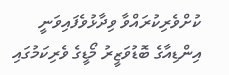ކުށްވެރިކުރައްވާ ވިދާޅުވެފައިވަނީ އިންޑިއާގެ ބޮޑުވަޒީރު މޯޑީގެ ވެރިކަމުގައި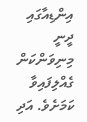އިންޑިއާގައި ދީނީ މިނިވަންކަން ގެއްލިފައިވާ ކަމަށެވެ. އަދި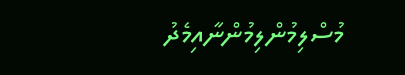މުސްލިމުންލިމުންނާއިމެދު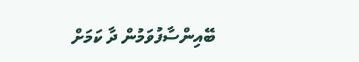ބޭއިންސާފުވަމުން ދާ ކަމަށް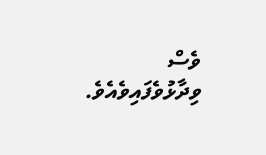ވެސް ވިދާޅުވެފައިވެއެވެ.